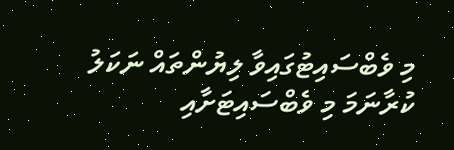މި ވެބްސައިޓުގައިވާ ލިޔުންތައް ނަކަލު ކުރާނަމަ މި ވެބްސައިޓަށާއި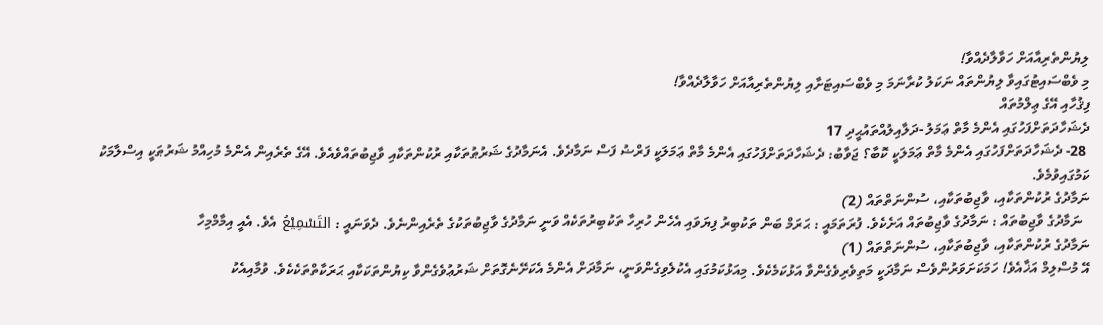ލިޔުންތެރިއާއަށް ހަވާލާދެއްވާ!
މި ވެބްސައިޓުގައިވާ ލިޔުންތައް ނަކަލު ކުރާނަމަ މި ވެބްސައިޓަށާއި ލިޔުންތެރިއާއަށް ހަވާލާދެއްވާ!
ފިޤުހާއި އޭގެ ޢިލްމުތައް
ދެޝަހާދަތަށްފަހުގައި އެންމެ މާތް ޢަމަލު -ދަލާއިލުއްތައުޙީދި 17
 28- ދެޝަހާދަތަށްފަހުގައި އެންމެ މާތް ޢަމަލަކީ ކޮބާ؟ ޖަވާބު: ދެޝަހާދަތަށްފަހުގައި އެންމެ މާތް ޢަމަލަކީ ފަރްޟު ފަސް ނަމާދެވެ. އެނަމާދުގެ ޝަރުޠުތަކާއި ރުކުންތަކާއި ވާޖިބުތައްވެއެވެ. އޭގެ ތެރެއިން އެންމެ މުހިއްމު ޝަރުޠަކީ އިސްލާމަކު ކަމުގައިވުމެވެ.
ނަމާދުގެ ރުކުންތަކާއި، ވާޖިބުތަކާއި، ސުންނަތްތައް (2)
  ނަމާދުގެ ވާޖިބުތައް : ނަމާދުގެ ވާޖިބުތައް އަށެކެވެ. ފުރަތަމައީ : ޙަރަމް ބަން ތަކުބިރު ފިޔަވައި އެހެން ހުރިހާ ތަކުބިރުތަކެއް ވަނީ ނަމާދުގެ ވާޖިބުތަކުގެ ތެރެއިންނެވެ. ދެވަނައީ : التَسْمِيْعُ އެވެ. އެއީ އިމާމްމިހާ
ނަމާދުގެ ރުކުންތަކާއި، ވާޖިބުތަކާއި، ސުންނަތްތައް (1)
އޭ މުސްލިމް އަޚާއެވެ! ހަމަކަށަވަރުންވެސް ނަމާދަކީ މަތިވެރިވެގެންވާ އަޅުކަމެކެވެ. މިއަޅުކަމުގައި އެކުލެވިގެންވަނީ، ނަމާދަށް އެންމެ އެކަށޭނެގޮތަށް ޝަރުޢުވެގެންވާ ކިޔުންތަކަކާއި ޙަރަކާތްތަކެކެވެ. ވުމާއިއެކު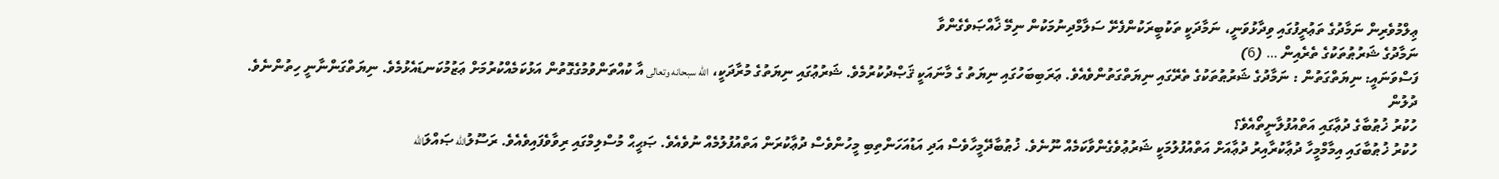ޢިލްމުވެރިން ނަމާދުގެ ތަޢުރީފުގައި ވިދާޅުވަނީ، ނަމާދަކީ ތަކުބީރަކުންފެށޭ ސަލާމްދިނުމަކުން ނިމޭ ޚާއްޞަވެގެންވާ
ނަމާދުގެ ޝަރުޠުތަކުގެ ތެރެއިން … (6)
ފަސްވަނައީ: ނިޔަތްގަތުން : ނަމާދުގެ ޝަރުޠުތަކުގެ ތެރޭގައި ނިޔަތްގަތުންވެއެވެ. ޢަރަބިބަހުގައި ނިޔަތު ގެ މާނައަކީ ޤަޞްދުކުރުމެވެ. ޝަރުޢުގައި ނިޔަތުގެ މުރާދަކީ، الله سبحانه وتعالى އާ ކުއްތަންވުމުގެގޮތުން އަޅުކަމެއްކުރުމަށް ޢަޒުމުކަނޑައެޅުމެވެ. ނިޔަތްގަންނާނީ ހިތުންނެވެ. ދުލުން
ހުކުރު ޚުޠުބާގެ ދުޢާގައި އަތްއުފުލާނީތޯއެވެ؟
ހުކުރު ޚުޠުބާގައި އިމާމްމީހާ ދުޢާކުރާއިރު ދުޢާއަށް އަތްއުފުލުމަކީ ޝަރުޢުވެގެންވާކަމެއް ނޫނެވެ. ޚުޠުބާދޭމީހާވެސް އަދި އަޑުއަހަންތިބި މީހުންވެސް ދުޢާކުރަން އަތްއުފުލުމެއް ނުވެއެވެ. ޞަޙީޙް މުސްލިމްގައި ރިވާވެފައިވެއެވެ. ރަސޫލުالله ޞައްލަالله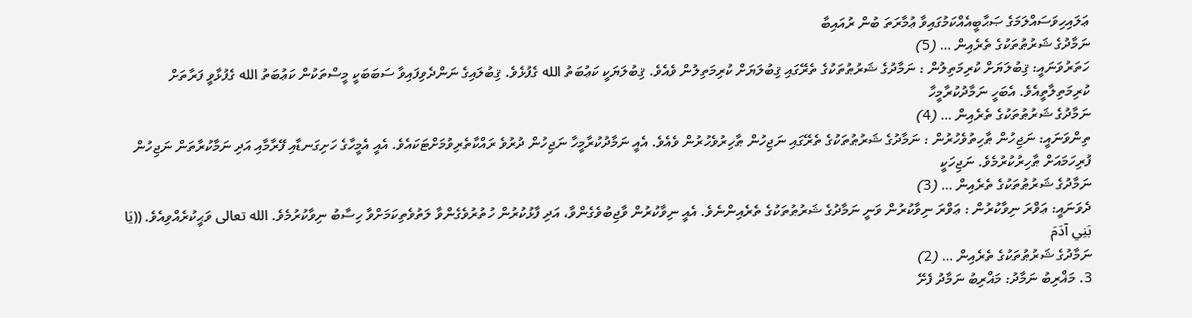ޢަލައިހިވަސައްލަމަގެ ޞަޙާބީއެއްކަމުގައިވާ ޢުމާރަތަ ބުން ރުއައިބާ
ނަމާދުގެ ޝަރުޠުތަކުގެ ތެރެއިން … (5)
ހަތަރުވަނައީ: ޤިބުލަޔަށް ކުރިމަތިލުން : ނަމާދުގެ ޝަރުޠުތަކުގެ ތެރޭގައި ޤިބުލަޔަށް ކުރިމަތިލުން ވެއެވެ. ޤިބުލަޔަކީ ކަޢުބަތު الله ގެފުޅެވެ. ޤިބުލައިގެ ނަންދެވިފައިވާ ސަބަބަކީ މީސްތަކުން ކަޢުބަތު الله ގެފުޅާވީ ފަރާތަށް ކުރިމަތިލާތީއެވެ. އެބަހީ ނަމާދުކުރާމީހާ
ނަމާދުގެ ޝަރުޠުތަކުގެ ތެރެއިން … (4)
ތިންވަނައީ: ނަޖިހުން ޠާހިތުވެހުރުން : ނަމާދުގެ ޝަރުޠުތަކުގެ ތެރޭގައި ނަޖިހުން ޠާހިރުވެހުރުން ވެއެވެ. އެއީ ނަމާދުކުރާމީހާ ނަޖިހުން ދުރުވެ ރައްކާތެރިވުމަށްޓަކައެވެ. އެއީ އެމީހާގެ ހަށިގަނޑާއި ފޭރާމާއި އަދި ނަމާކުރާތަން ނަޖިހުން ފުރިހަމައަށް ޠާހިރުކުރުމެވެ. ނަޖިހަކީ
ނަމާދުގެ ޝަރުޠުތަކުގެ ތެރެއިން … (3)
ދެވަނައީ: ޢަވްރަ ނިވާކުރުން : ޢަވްރަ ނިވާކުރުން ވަނީ ނަމާދުގެ ޝަރުޠުތަކުގެ ތެރެއިންނެވެ. އެއީ ނިވާކުރުން ވާޖިބުވެގެންވާ، އަދި ފާޅުކުރުން ހުތުރުވެގެންވާ ލަތުވެތިކަމަށްވާ ހިސާބު ނިވާކުރުމެވެ. الله تعالى ވަޙީކުރެއްވިއެވެ. ((يَا بَنِي آدَمَ
ނަމާދުގެ ޝަރުޠުތަކުގެ ތެރެއިން … (2)
3. މަޣްރިބު ނަމާދު: މަޣްރިބު ނަމާދު ފެށޭ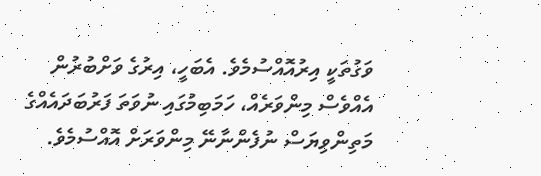ވަގުތަކީ އިރުއޮއްސުމެވެ. އެބަހީ، އިރުގެ ވަށްބުރުން އެއްވެސް މިންވަރެއް، ހަމަބިމުގައި ނުވަތަ ފަރުބަދައެއްގެ މަތިންވިޔަސް ނުފެންނާނޭ މިންވަރަށް އޮއްސުމެވެ.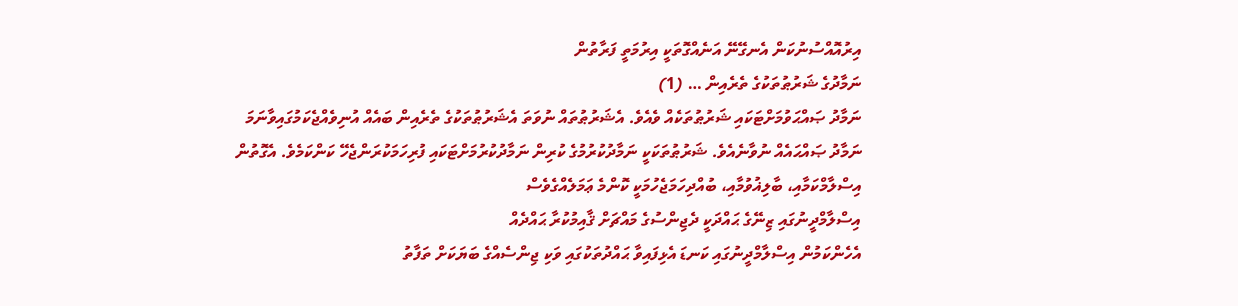އިރުއޮއްސުނުކަން އެނގޭނޭ އަނެއްގޮތަކީ އިރުމަތީ ފަރާތުން
ނަމާދުގެ ޝަރުޠުތަކުގެ ތެރެއިން … (1)
ނަމާދު ޞައްޙަވުމަށްޓަކައި ޝަރުޠުތަކެއް ވެއެވެ. އެޝަރުޠުތައް ނުވަތަ އެޝަރުޠުތަކުގެ ތެރެއިން ބައެއް އުނިވެއްޖެކަމުގައިވާނަމަ ނަމާދު ޞައްޙައެއް ނުވާނެއެވެ. ޝަރުޠުތަކަކީ ނަމާދުކުރުމުގެ ކުރިން ނަމާދުކުރުމަށްޓަކައި ފުރިހަމަކުރަންޖެހޭ ކަންކަމެވެ. އެގޮތުން އިސްލާމްކަމާއި، ބާލިޣުވުމާއި، ބުއްދިހަމަޖެހުމަކީ ކޮންމެ ޢަމަލެއްގެވެސް
އިސްލާމްދީނުގައި ޒިނޭގެ ޙައްދަކީ ދެޖިންސުގެ މައްޗަށް ޤާއިމުކުރާ ޙައްދެއް
އެހެންކަމުން އިސްލާމްދީނުގައި ކަނޑަ އެޅިފައިވާ ޙައްދުތަކުގައި ވަކި ޖިންސެއްގެ ބަޔަކަށް ތަފާތު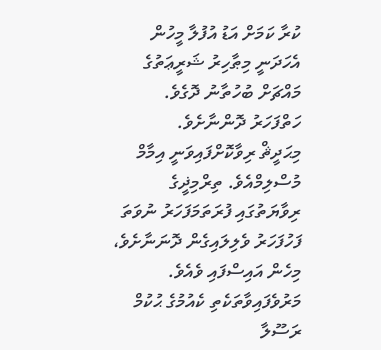ކުރާ ކަމަށް އަޑު އުފުލާ މީހުން އެހަދަނީ މިޠާހިރު ޝަރީޢަތުގެ މައްޗަށް ބުހުތާނު ދޮގެވެ.
ހަތްފަހަރު ދޮންނާށެވެ.
މިޙަދީޘް ރިވާކޮށްފައިވަނީ އިމާމް މުސްލިމްއެވެ. ތިރްމިޛީގެ ރިވާޔަތުގައި ފުރަތަމަފަހަރު ނުވަތަ ފަހުފަހަރު ވެލިލައިގެން ދޮނަނާށެވެ، މިހެން އައިސްފައި ވެއެވެ.
މަރުވެފައިވާތަކެތި ކެއުމުގެ ޙުކުމް
ރަސޫލާ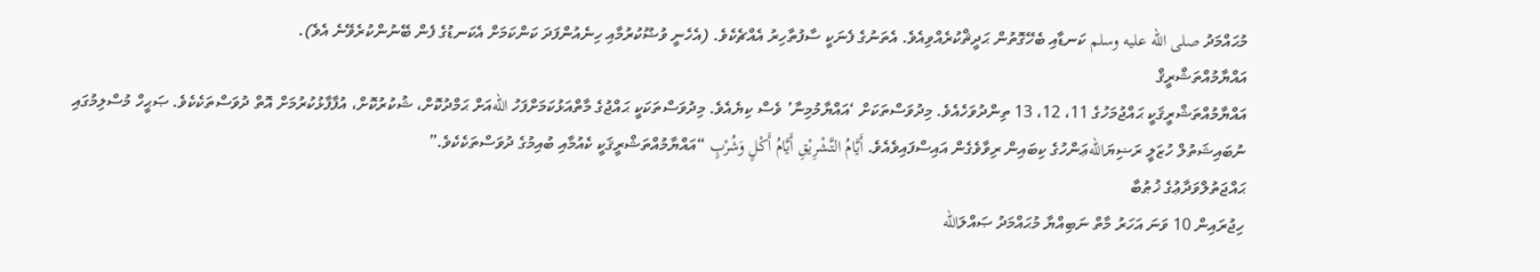މުޙައްމަދު صلى الله عليه وسلم ކަނޑާއި ބެހޭގޮތުން ޙަދީޘްކުރެއްވިއެވެ. އެތަނުގެ ފެނަކީ ސާފުތާހިރު އެއްޗެކެވެ. (އެހެނީ ވުޟޫކުރުމާއި ހިނެއުންފަދަ ކަންކަމަށް އެކަނޑުގެ ފެން ބޭނުންކުރެވޭނެ އެވެ).
އައްޔާމުއްތަޝްރީޤް
އައްޔާމުއްތަޝްރީޤަކީ ޙައްޖުމަހުގެ 11، 12، 13 ތިންދުވަހެއެވެ. މިދުވަސްތަކަށް ‘އައްޔާމުމިނާ’ ވެސް ކިޔެއެވެ. މިދުވަސްތަކަކީ ޙައްޖުގެ މާތްއަޅުކަމަށްފަހު اللهއަށް ޙަމްދުކޮށް، ޝުކުރުކޮށް، އުފާފާޅުކުރުމަށް އޮތް ދުވަސްތަކެކެވެ. ޞަޙީހް މުސްލިމުގައި ނުބައިޝަތުލް ހުޒަލީ ރަޟިޔަاللهޢަންހުގެ ކިބައިން ރިވާވެގެން އައިސްފައިވެއެވެ. أَيَّامُ التَّشْرِيْقِ أَيَّامُ أَكْلٍ وَشُرْبٍ “އައްޔާމުއްތަޝްރީޤަކީ ކެއުމާއި ބުއިމުގެ ދުވަސްތަކެކެވެ.”
ޙައްޖަތުލްވަދާޢުގެ ޚުޠުބާ
ހިޖުރައިން 10 ވަނަ އަހަރު މާތް ނަބިއްޔާ މުޙައްމަދު ޞައްލަالله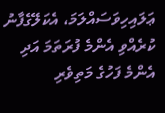ޢަލައިހިވަސައްލަމަ، އެކަލޭގެފާނު ކުރެއްވި އެންމެ ފުރަތަމަ އަދި އެންމެ ފަހުގެ މަތިވެރި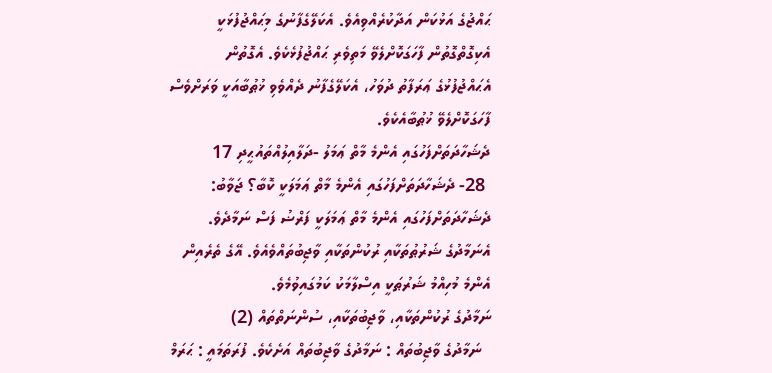ޙައްޖުގެ އަޅުކަން އަދާކުރެއްވިއެވެ. އެކަލޭގެފާނުގެ މިޙައްޖުފުޅަކީ އެކިގޮތްގޮތުން ފާހަގަކޮށްލެވޭ މަތިވެރި ޙައްޖުފުޅެކެވެ. އެގޮތުން އެޙައްޖުފުޅުގެ ޢަރަފާތު ދުވަހު، އެކަލޭގެފާނު ދެއްވެވި ޚުޠުބާއަކީ ވަރަށްވެސް ފާހަގަކޮށްލެވޭ ޚުޠުބާއެކެވެ.
ދެޝަހާދަތަށްފަހުގައި އެންމެ މާތް ޢަމަލު -ދަލާއިލުއްތައުޙީދި 17
 28- ދެޝަހާދަތަށްފަހުގައި އެންމެ މާތް ޢަމަލަކީ ކޮބާ؟ ޖަވާބު: ދެޝަހާދަތަށްފަހުގައި އެންމެ މާތް ޢަމަލަކީ ފަރްޟު ފަސް ނަމާދެވެ. އެނަމާދުގެ ޝަރުޠުތަކާއި ރުކުންތަކާއި ވާޖިބުތައްވެއެވެ. އޭގެ ތެރެއިން އެންމެ މުހިއްމު ޝަރުޠަކީ އިސްލާމަކު ކަމުގައިވުމެވެ.
ނަމާދުގެ ރުކުންތަކާއި، ވާޖިބުތަކާއި، ސުންނަތްތައް (2)
  ނަމާދުގެ ވާޖިބުތައް : ނަމާދުގެ ވާޖިބުތައް އަށެކެވެ. ފުރަތަމައީ : ޙަރަމް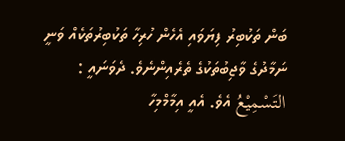ބަން ތަކުބިރު ފިޔަވައި އެހެން ހުރިހާ ތަކުބިރުތަކެއް ވަނީ ނަމާދުގެ ވާޖިބުތަކުގެ ތެރެއިންނެވެ. ދެވަނައީ : التَسْمِيْعُ އެވެ. އެއީ އިމާމްމިހާ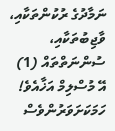ނަމާދުގެ ރުކުންތަކާއި، ވާޖިބުތަކާއި، ސުންނަތްތައް (1)
އޭ މުސްލިމް އަޚާއެވެ! ހަމަކަށަވަރުންވެސް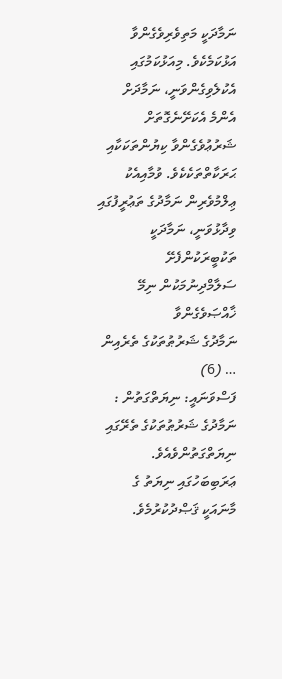ނަމާދަކީ މަތިވެރިވެގެންވާ އަޅުކަމެކެވެ. މިއަޅުކަމުގައި އެކުލެވިގެންވަނީ، ނަމާދަށް އެންމެ އެކަށޭނެގޮތަށް ޝަރުޢުވެގެންވާ ކިޔުންތަކަކާއި ޙަރަކާތްތަކެކެވެ. ވުމާއިއެކު ޢިލްމުވެރިން ނަމާދުގެ ތަޢުރީފުގައި ވިދާޅުވަނީ، ނަމާދަކީ ތަކުބީރަކުންފެށޭ ސަލާމްދިނުމަކުން ނިމޭ ޚާއްޞަވެގެންވާ
ނަމާދުގެ ޝަރުޠުތަކުގެ ތެރެއިން … (6)
ފަސްވަނައީ: ނިޔަތްގަތުން : ނަމާދުގެ ޝަރުޠުތަކުގެ ތެރޭގައި ނިޔަތްގަތުންވެއެވެ. ޢަރަބިބަހުގައި ނިޔަތު ގެ މާނައަކީ ޤަޞްދުކުރުމެވެ.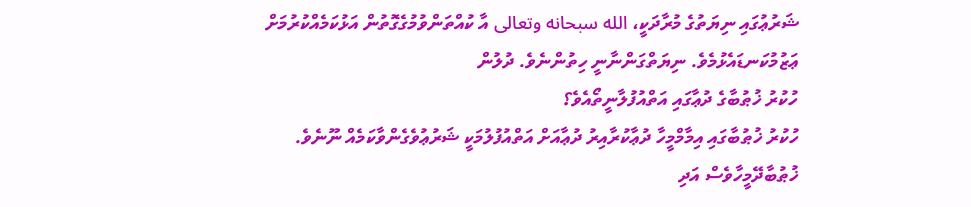ޝަރުޢުގައި ނިޔަތުގެ މުރާދަކީ، الله سبحانه وتعالى އާ ކުއްތަންވުމުގެގޮތުން އަޅުކަމެއްކުރުމަށް ޢަޒުމުކަނޑައެޅުމެވެ. ނިޔަތްގަންނާނީ ހިތުންނެވެ. ދުލުން
ހުކުރު ޚުޠުބާގެ ދުޢާގައި އަތްއުފުލާނީތޯއެވެ؟
ހުކުރު ޚުޠުބާގައި އިމާމްމީހާ ދުޢާކުރާއިރު ދުޢާއަށް އަތްއުފުލުމަކީ ޝަރުޢުވެގެންވާކަމެއް ނޫނެވެ. ޚުޠުބާދޭމީހާވެސް އަދި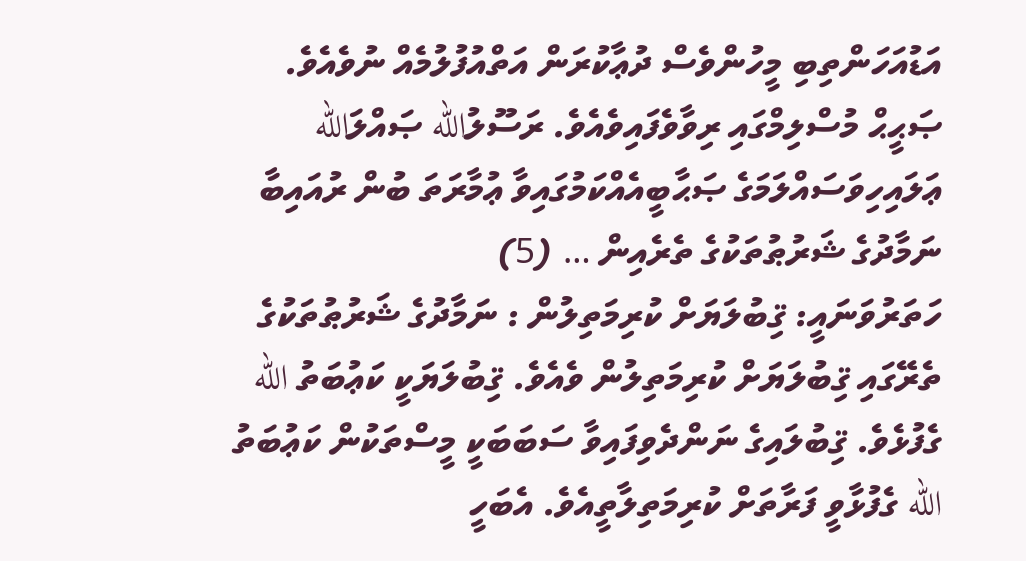އަޑުއަހަންތިބި މީހުންވެސް ދުޢާކުރަން އަތްއުފުލުމެއް ނުވެއެވެ. ޞަޙީޙް މުސްލިމްގައި ރިވާވެފައިވެއެވެ. ރަސޫލުالله ޞައްލަالله ޢަލައިހިވަސައްލަމަގެ ޞަޙާބީއެއްކަމުގައިވާ ޢުމާރަތަ ބުން ރުއައިބާ
ނަމާދުގެ ޝަރުޠުތަކުގެ ތެރެއިން … (5)
ހަތަރުވަނައީ: ޤިބުލަޔަށް ކުރިމަތިލުން : ނަމާދުގެ ޝަރުޠުތަކުގެ ތެރޭގައި ޤިބުލަޔަށް ކުރިމަތިލުން ވެއެވެ. ޤިބުލަޔަކީ ކަޢުބަތު الله ގެފުޅެވެ. ޤިބުލައިގެ ނަންދެވިފައިވާ ސަބަބަކީ މީސްތަކުން ކަޢުބަތު الله ގެފުޅާވީ ފަރާތަށް ކުރިމަތިލާތީއެވެ. އެބަހީ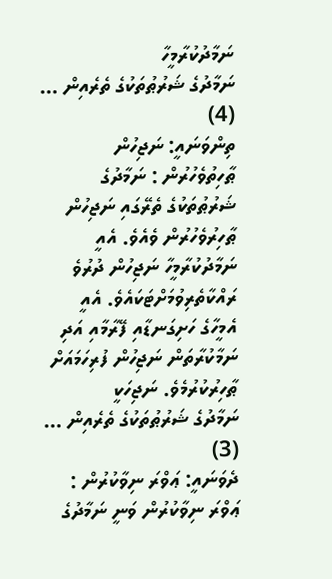ނަމާދުކުރާމީހާ
ނަމާދުގެ ޝަރުޠުތަކުގެ ތެރެއިން … (4)
ތިންވަނައީ: ނަޖިހުން ޠާހިތުވެހުރުން : ނަމާދުގެ ޝަރުޠުތަކުގެ ތެރޭގައި ނަޖިހުން ޠާހިރުވެހުރުން ވެއެވެ. އެއީ ނަމާދުކުރާމީހާ ނަޖިހުން ދުރުވެ ރައްކާތެރިވުމަށްޓަކައެވެ. އެއީ އެމީހާގެ ހަށިގަނޑާއި ފޭރާމާއި އަދި ނަމާކުރާތަން ނަޖިހުން ފުރިހަމައަށް ޠާހިރުކުރުމެވެ. ނަޖިހަކީ
ނަމާދުގެ ޝަރުޠުތަކުގެ ތެރެއިން … (3)
ދެވަނައީ: ޢަވްރަ ނިވާކުރުން : ޢަވްރަ ނިވާކުރުން ވަނީ ނަމާދުގެ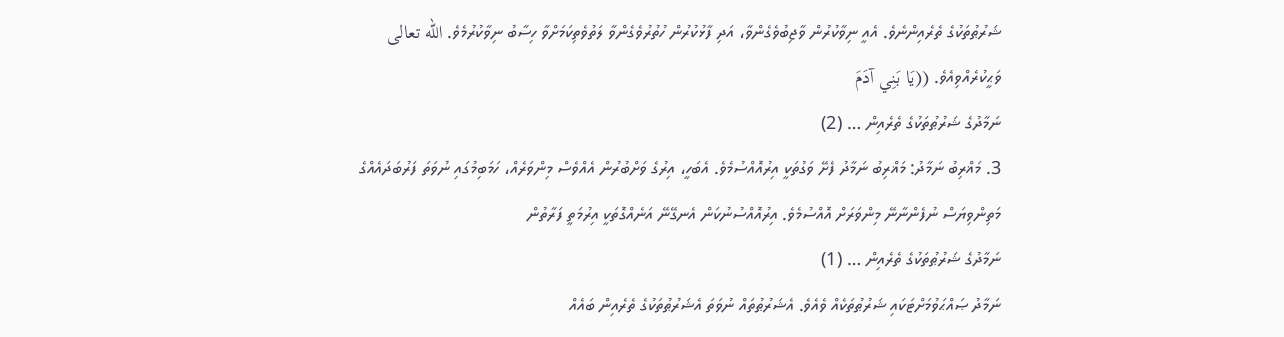ޝަރުޠުތަކުގެ ތެރެއިންނެވެ. އެއީ ނިވާކުރުން ވާޖިބުވެގެންވާ، އަދި ފާޅުކުރުން ހުތުރުވެގެންވާ ލަތުވެތިކަމަށްވާ ހިސާބު ނިވާކުރުމެވެ. الله تعالى ވަޙީކުރެއްވިއެވެ. ((يَا بَنِي آدَمَ
ނަމާދުގެ ޝަރުޠުތަކުގެ ތެރެއިން … (2)
3. މަޣްރިބު ނަމާދު: މަޣްރިބު ނަމާދު ފެށޭ ވަގުތަކީ އިރުއޮއްސުމެވެ. އެބަހީ، އިރުގެ ވަށްބުރުން އެއްވެސް މިންވަރެއް، ހަމަބިމުގައި ނުވަތަ ފަރުބަދައެއްގެ މަތިންވިޔަސް ނުފެންނާނޭ މިންވަރަށް އޮއްސުމެވެ. އިރުއޮއްސުނުކަން އެނގޭނޭ އަނެއްގޮތަކީ އިރުމަތީ ފަރާތުން
ނަމާދުގެ ޝަރުޠުތަކުގެ ތެރެއިން … (1)
ނަމާދު ޞައްޙަވުމަށްޓަކައި ޝަރުޠުތަކެއް ވެއެވެ. އެޝަރުޠުތައް ނުވަތަ އެޝަރުޠުތަކުގެ ތެރެއިން ބައެއް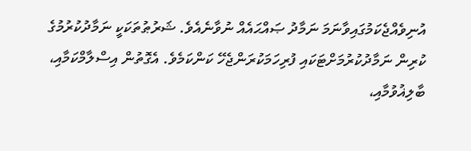އުނިވެއްޖެކަމުގައިވާނަމަ ނަމާދު ޞައްޙައެއް ނުވާނެއެވެ. ޝަރުޠުތަކަކީ ނަމާދުކުރުމުގެ ކުރިން ނަމާދުކުރުމަށްޓަކައި ފުރިހަމަކުރަންޖެހޭ ކަންކަމެވެ. އެގޮތުން އިސްލާމްކަމާއި، ބާލިޣުވުމާއި،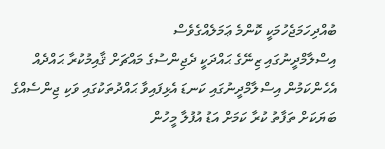ބުއްދިހަމަޖެހުމަކީ ކޮންމެ ޢަމަލެއްގެވެސް
އިސްލާމްދީނުގައި ޒިނޭގެ ޙައްދަކީ ދެޖިންސުގެ މައްޗަށް ޤާއިމުކުރާ ޙައްދެއް
އެހެންކަމުން އިސްލާމްދީނުގައި ކަނޑަ އެޅިފައިވާ ޙައްދުތަކުގައި ވަކި ޖިންސެއްގެ ބަޔަކަށް ތަފާތު ކުރާ ކަމަށް އަޑު އުފުލާ މީހުން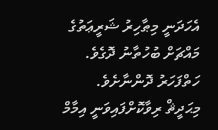އެހަދަނީ މިޠާހިރު ޝަރީޢަތުގެ މައްޗަށް ބުހުތާނު ދޮގެވެ.
ހަތްފަހަރު ދޮންނާށެވެ.
މިޙަދީޘް ރިވާކޮށްފައިވަނީ އިމާމް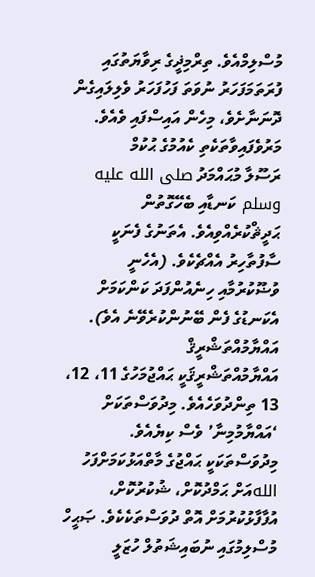މުސްލިމްއެވެ. ތިރްމިޛީގެ ރިވާޔަތުގައި ފުރަތަމަފަހަރު ނުވަތަ ފަހުފަހަރު ވެލިލައިގެން ދޮނަނާށެވެ، މިހެން އައިސްފައި ވެއެވެ.
މަރުވެފައިވާތަކެތި ކެއުމުގެ ޙުކުމް
ރަސޫލާ މުޙައްމަދު صلى الله عليه وسلم ކަނޑާއި ބެހޭގޮތުން ޙަދީޘްކުރެއްވިއެވެ. އެތަނުގެ ފެނަކީ ސާފުތާހިރު އެއްޗެކެވެ. (އެހެނީ ވުޟޫކުރުމާއި ހިނެއުންފަދަ ކަންކަމަށް އެކަނޑުގެ ފެން ބޭނުންކުރެވޭނެ އެވެ).
އައްޔާމުއްތަޝްރީޤް
އައްޔާމުއްތަޝްރީޤަކީ ޙައްޖުމަހުގެ 11، 12، 13 ތިންދުވަހެއެވެ. މިދުވަސްތަކަށް ‘އައްޔާމުމިނާ’ ވެސް ކިޔެއެވެ. މިދުވަސްތަކަކީ ޙައްޖުގެ މާތްއަޅުކަމަށްފަހު اللهއަށް ޙަމްދުކޮށް، ޝުކުރުކޮށް، އުފާފާޅުކުރުމަށް އޮތް ދުވަސްތަކެކެވެ. ޞަޙީހް މުސްލިމުގައި ނުބައިޝަތުލް ހުޒަލީ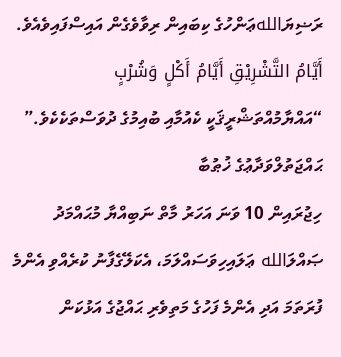ރަޟިޔަاللهޢަންހުގެ ކިބައިން ރިވާވެގެން އައިސްފައިވެއެވެ. أَيَّامُ التَّشْرِيْقِ أَيَّامُ أَكْلٍ وَشُرْبٍ “އައްޔާމުއްތަޝްރީޤަކީ ކެއުމާއި ބުއިމުގެ ދުވަސްތަކެކެވެ.”
ޙައްޖަތުލްވަދާޢުގެ ޚުޠުބާ
ހިޖުރައިން 10 ވަނަ އަހަރު މާތް ނަބިއްޔާ މުޙައްމަދު ޞައްލަالله ޢަލައިހިވަސައްލަމަ، އެކަލޭގެފާނު ކުރެއްވި އެންމެ ފުރަތަމަ އަދި އެންމެ ފަހުގެ މަތިވެރި ޙައްޖުގެ އަޅުކަން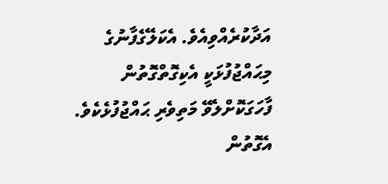އަދާކުރެއްވިއެވެ. އެކަލޭގެފާނުގެ މިޙައްޖުފުޅަކީ އެކިގޮތްގޮތުން ފާހަގަކޮށްލެވޭ މަތިވެރި ޙައްޖުފުޅެކެވެ. އެގޮތުން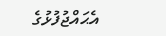އެޙައްޖުފުޅުގެ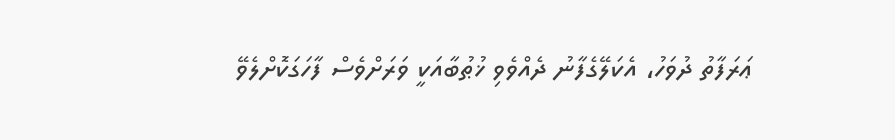ޢަރަފާތު ދުވަހު، އެކަލޭގެފާނު ދެއްވެވި ޚުޠުބާއަކީ ވަރަށްވެސް ފާހަގަކޮށްލެވޭ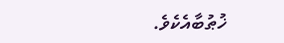ޚުޠުބާއެކެވެ.